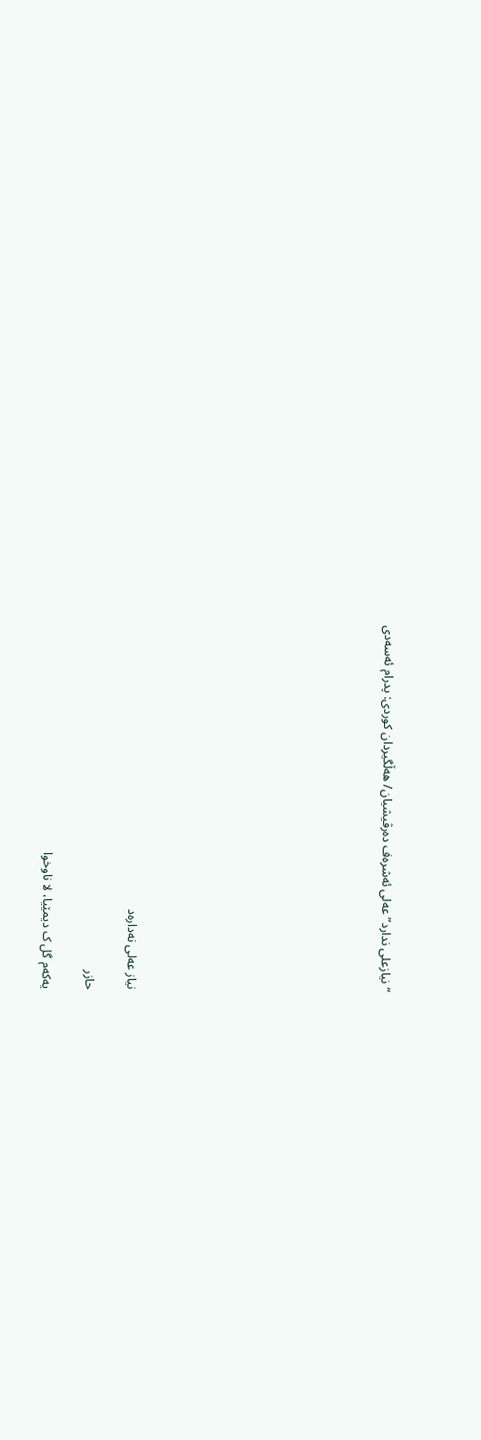“نیازعلی ندارد” عه‌لی ئەشرەف دەرڤیشیان/ هەڵگیردان کوردی: پدرام ئەسەدی











نیاز عه‌لی نەدارەد

حازر

یەکەم گل ک دیمێیا، لا ناوخوا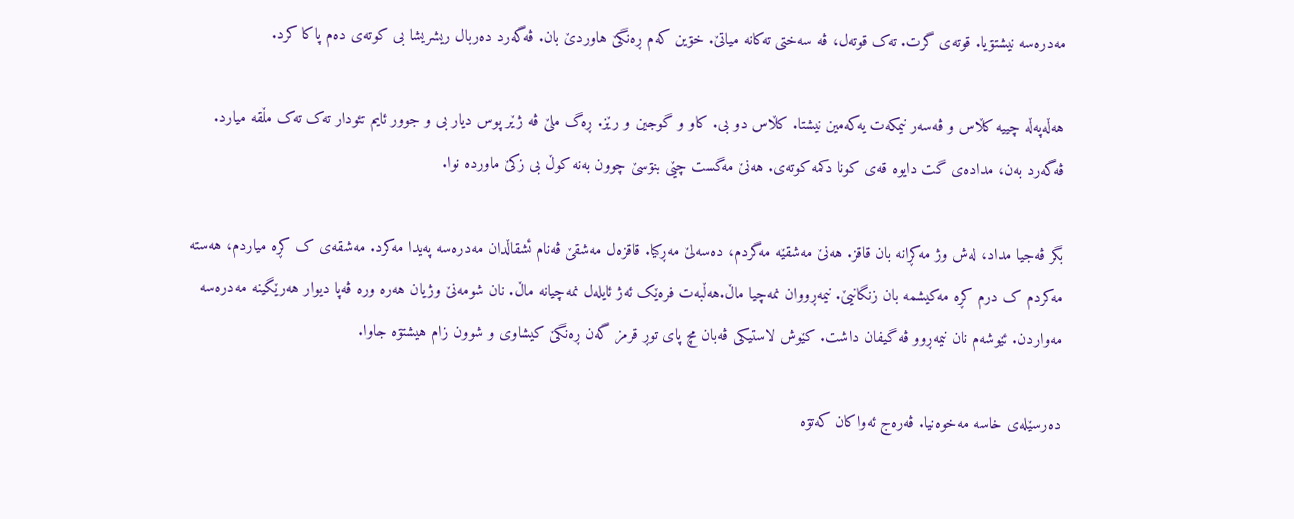مەدرەسە نیشتۊیا. قوتەی گرت. تەک قوتەل، ڤە سەختی تەکانە میاتێ. خۊین کەم ڕەنگێ هاوردێ بان. ڤەگەرد دەربال ریشریشا بی کوتەی دەم پاکا کرد.

هەڵەپەڵە چییە کڵاس و ڤەسەر نیمکەت یەکەمین نیشتا. کڵاس دو بی. کاو و گوجین و رێز. ڕەگ ملێ ڤە ژێر پوس دیار بی و جوور ئایم تئودار تەک تەک مڵقە میارد. ڤەگەرد بەن، مدادەی گت دایوە قەی کونا دکمە کوتەی. هەنێ مەگست چێی بنۊسێ چوون بەنە کوڵ بی زکێ ماوردە نوا.

بگر ڤەجیا مداد، لەش وژ مەکڕانە بان قاقز. هەنێ مەشقێە مەگردم، دەسەلێ مەڕکیا. قاقزەل مەشقێ ڤەنام ئشقاڵدان مەدرەسە پەیدا مەکرد. مەشقەی ک کڕه میاردم، هەستە مەکردم ک درم کڕە مەکیشمە بان زنگانیێ. نیمەڕووان نمەچیا ماڵ.هەڵبەت فرەێک ئەژ ئایلەل نمەچیانە ماڵ. نان شومەنێ وژیان هەرە ورە ڤەپا دیوار هەرێگینە مەدرەسە مەواردن. ئێوشەم نان نیمەڕوو ڤە گیفان داشت. کێوش لاستیکی ڤەبان مچ پای توڕ قرمز گەن ڕەنگێ کیشاوی و شوون زام هیشتۊە جاوا.

دەرسێلەی خاسە مەخوەنیا. ڤەرەج ئەواکان کەتۊە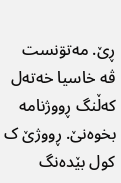ڕێ. مەتۊنست  ڤە خاسیا خەتەل کەڵنگ ڕووژنامە بخوەنێ. ڕووژێ ک کول بێدەنگ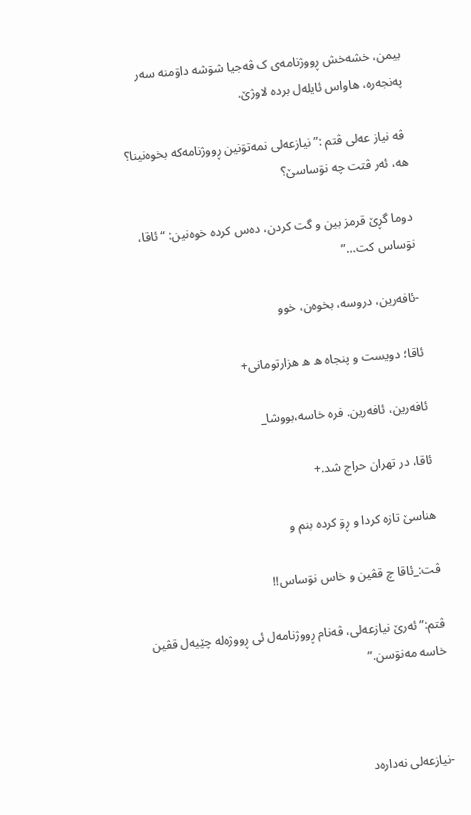بیمن، خشەخش ڕووژنامەی ک ڤەجیا شۊشە داۊمنە سەر پەنجەرە، هاواس ئایلەل بردە لاوژێ.

 ڤە نیاز عەلی ڤتم :”نیازعەلی نمەتۊنین ڕووژنامەکە بخوەنینا؟ هە، ئەر ڤتت چە نۊساسێ؟

دوما گڕێ قرمز بین و گت کردن، دەس کردە خوەنین: “ئاقا، نۊساس کت…”

-ئافەرین، دروسە، بخوەن، خوو

ئاقا؛ دویست و پنجاە ه ه هزارتومانی+

ئافەرین، ئافەرین. فرە خاسە،بووشا_

ئاقا، در تهران حراج شد.+

هناسێ تازە کردا و ڕۊ کرده بنم و

ڤت:_ئاقا چ قڤین و خاس نۊساس!!

ڤتم:”ئەرێ نیازعەلی، ڤەنام ڕووژنامەل ئی ڕووژەلە چێیەل قڤین خاسە مەنۊسن.”



-نیازعەلی نەدارەد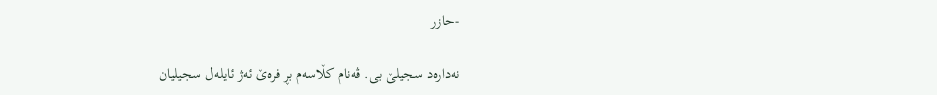-حازر

نەدارەد سجیلێ بی. ڤەنام کڵاسەم بڕ فرەێ ئەژ ئایلەل سجیلیان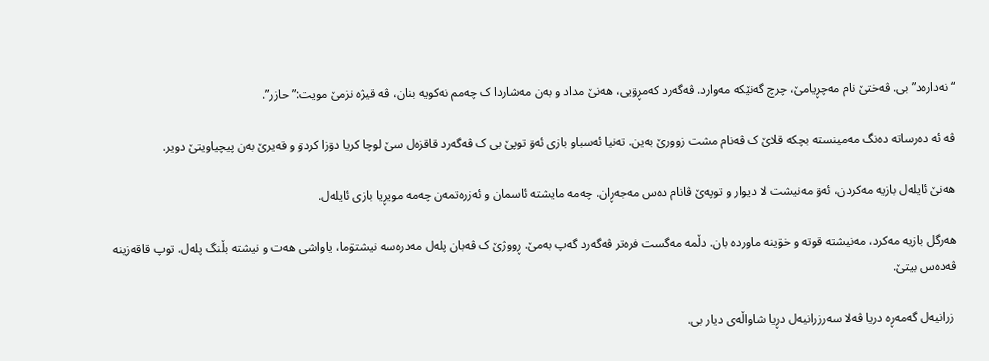“نەدارەد” بی. ڤەختێ نام مەچڕیامێ، چرچ گەنێکە مەوارد. ڤەگەرد کەمڕۊیی، هەنێ مداد و بەن مەشاردا ک چەمم نەکویە بنان، ڤە قیژە نزمێ مویت:”حازر”.

ڤە ئە دەرساتە دەنگ مەمینستە بچکە قلاێ ک ڤەنام مشت زوورێ بەین. تەنیا ئەسباو بازی ئەۊ توپێ بی ک ڤەگەرد قاقزەل سێ لوچا کریا دۊزا کردۊ و قەیرێ بەن پیچیاویتێ دویر.

هەنێ ئایلەل بازیە مەکردن، ئەۊ مەنیشت لا دیوار و توپەێ ڤانام دەس مەجەڕان. چەمە مایشتە ئاسمان و ئەزرەتمەن چەمە مویڕیا بازی ئایلەل.

هەرگل بازیە مەکرد، مەنیشتە قوتە و خۊینە ماوردە بان. دڵمە مەگست فرەتر ڤەگەرد گەپ بەمێ. ڕووژێ ک ڤەبان پلەل مەدرەسە نیشتۊما، یاواشی هەت و نیشتە بڵنگ پلەل. توپ قاقەزینە ڤەدەس بیتێ.

 زرانیەل گەمەڕە دریا ڤەلا سەرزرانیەل دڕیا شاواڵەی دیار بی.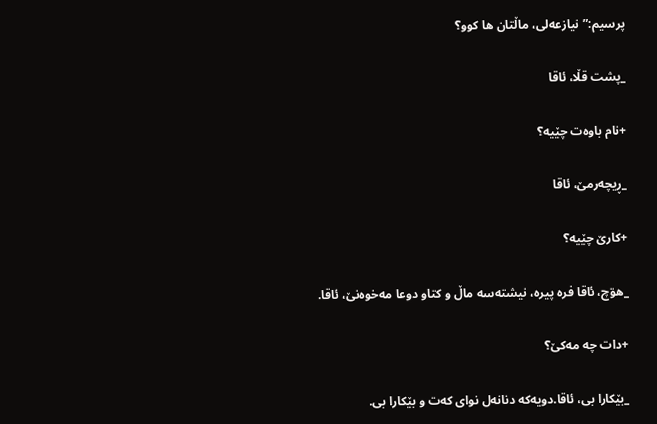پرسیم:”نیازعەلی، ماڵتان ها کوو؟

_پشت قڵا، ئاقا

+نام باوەت چێیە؟

_ڕیچەرمێ، ئاقا

+کارێ چێیە؟

_هۊچ، ئاقا فرە پیرە، نیشتەسە ماڵ و کتاو دوعا مەخوەنێ، ئاقا.

+دات چە مەکێ؟

_بێکارا بی، ئاقا.دویەکە دنانەل نوای کەت و بێکارا بی.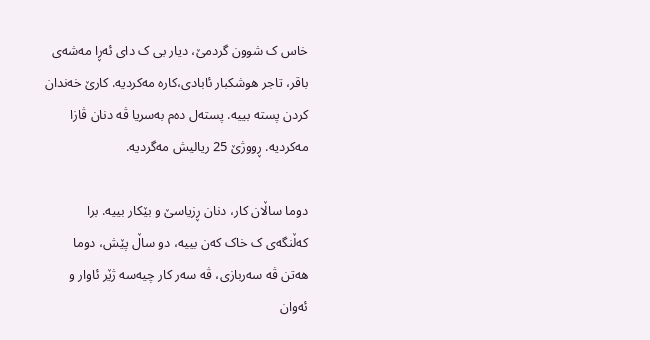خاس ک شوون گردمێ، دیار بی ک دای ئەڕا مەشەی باقر، تاجر هوشکبار ئابادی،کارە مەکردیە. کارێ خەندان کردن پستە بییە. پستەل دەم بەسریا ڤە دنان ڤازا مەکردیە. ڕووژێ 25 ریالیش مەگردیە.

دوما ساڵان کار، دنان ڕزیاسێ و بێکار بییە. برا کەڵنگەی ک خاک کەن بییە، دو ساڵ پێش، دوما هەتن ڤە سەربازی، ڤە سەر کار چیەسە ژێر ئاوار و ئەوان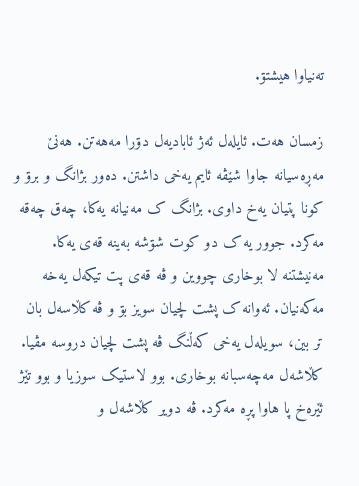تەنیاوا هیشتۊ.

زمسان هەت. ئایلەل ئەژ ئابادیەل دۊرا مەهەتن. هەنێ مەڕەسیانە جاوا شێڤە ئایم یەخی داشتن. دەور بژانگ و برۊ و کونا پتیان یەخ داوی. بژانگ ک مەنیانە یەکا، چەق چەقە مەکرد. جوور یە ک دو کوت شۊشە بەینە قەی یەکا. مەنیشتنە لا بوخاری چووین و ڤە قەی پت تیکەل یەخە مەکەنیان. ئەوانە ک پشت لچیان سویز بۊ و ڤە کڵاسەل بان تر بین، سویلەل یەخی کەڵنگ ڤە پشت لچیان دروسە مڤیا. کڵاشەل مەچەسبانە بوخاری. بوو لاستیک سوزیا و بوو تێژ ئێرەخ پا هاوا پڕە مەکرد. ڤە دویر کڵاشەل و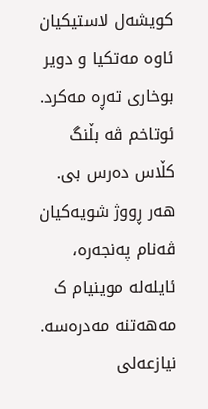کویشەل لاستیکیان ئاوە مەتکیا و دویر بوخاری تەڕە مەکرد. ئوتاخم ڤە بڵنگ کڵاس دەرس بی. هەر ڕووژ شویەکیان ڤەنام پەنجەرە، ئایلەلە موینیام ک مەهەتنە مەدرەسە. نیازعەلی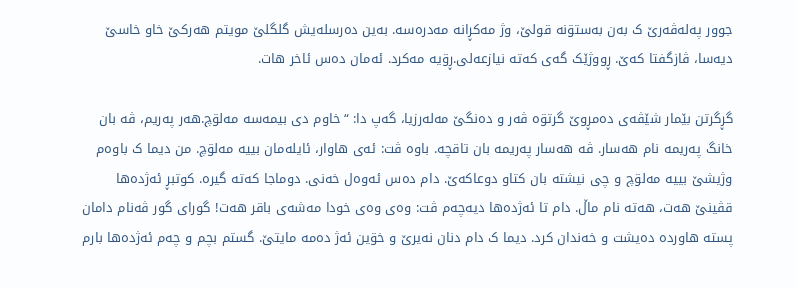جوور پەلەڤەرێ ک بەن بەستۊنە قولێ، وژ مەکڕانە مەدرەسە. بەین دەرسلەیش گلگلێ مویتم هەرکێ خاو خاسێ دیەسا، ڤازگفتا کەێ. ڕووژێک گەی کەتە نیازعەلی.ڕۊیە مەکرد. ئەمان دەس ئاخر هات.

گڕگرتن بێمار شێڤەی دەمڕوێ گرتۊە ڤەر و دەنگێ مەلەرزیا، گەپ دا: “خاوم دی بیمەسە مەلۊچ.هەر پەریم، ڤە بان خانگ پەریمە نام هەسار. ڤە هەسار پەریمە بان تاقچە. باوە ڤت: ئەی هاوار، ئایلەمان بییە مەلۊچ. من دیما ک باوەم وژیشێ بییە مەلۊچ و چی نیشتە بان کتاو دوعاکەێ. دام دەس ئەوەل خەنی. دوماجا کەتە گیرە. کوتبڕ ئەژدەها قڤینێ هەت، هەتە نام ماڵ. دام تا ئەژدەها دیەچەم ڤت: وەی وەی خودا مەشەی باقر هەت! گورای گور ڤەنام دامان پستە هاوردە دەیشت و خەندان کرد. دیما ک دام دنان نەیرێ و خۊین ئەژ دەمە مایتێ. گستم بچم و چەم ئەژدەها بارم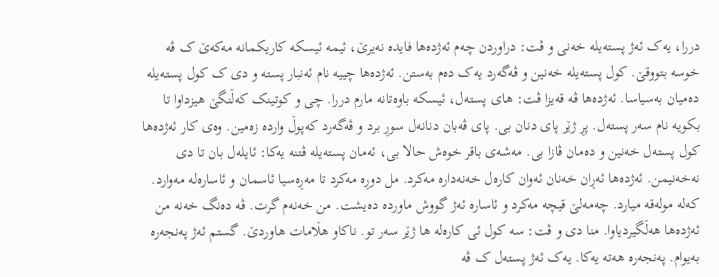دررا، یەک ئەژ پستەیلە خەنی و ڤت: دراوردن چەم ئەژدەها فایدە نەیرێ، ئیمە ئیسکە کاریکمانە مەکەێ ک ڤە خوسە بتووقێ. کول پستەیلە خەنین و ڤەگەرد یەک دەم بەستن. ئەژدەها چییە نام ئەنبار پستە و دی ک کول پستەیلە دەمیان بەسیاسا. ئەژدەها ڤە قەیزا ڤت: های پستەل، ئیسکە باوەتانە مارم دررا. چی و کوتینک کەڵنگێ هیزداوا تا بکویە نام سەر پستەل. پڕ ژێر پای دنان بی. پای ڤەبان دنانەل سوڕ برد و ڤەگەرد کەپوڵ واردە زەمین. وەی کار ئەژدەها کول پستەل خەنین و دەمان ڤازا بی. مەشەی باقر خوەش حالا بی، ئەمان پستەیلە ڤتنە یەکا: ئایلەل بان تا دی نەخەنیمن. ئەژدەها ئەڕان خەنان ئەوان کارەل خەنەدارە مەکرد. مل دوڕە مەکرد تا مەڕەسیا ئاسمان و ئاسارەلە مەوارد. کەلە مولەقە میارد. چەمەلێ قیچە مەکرد و ئاسارە ئەژ گووش ماوردە دەیشت. من خەنەم گرت. ڤە دەنگ خەنە من ئەژدەها هەڵگیردیاوا. منا دی و ڤت: سە کول ئی کارەلە ها ژێر سەر تو. ناکاو هڵامات هاوردێ. گستم ئەژ پەنجەرە بەیوام. پەنجەرە هەتە یەکا. یەک ئەژ پستەل ک ڤە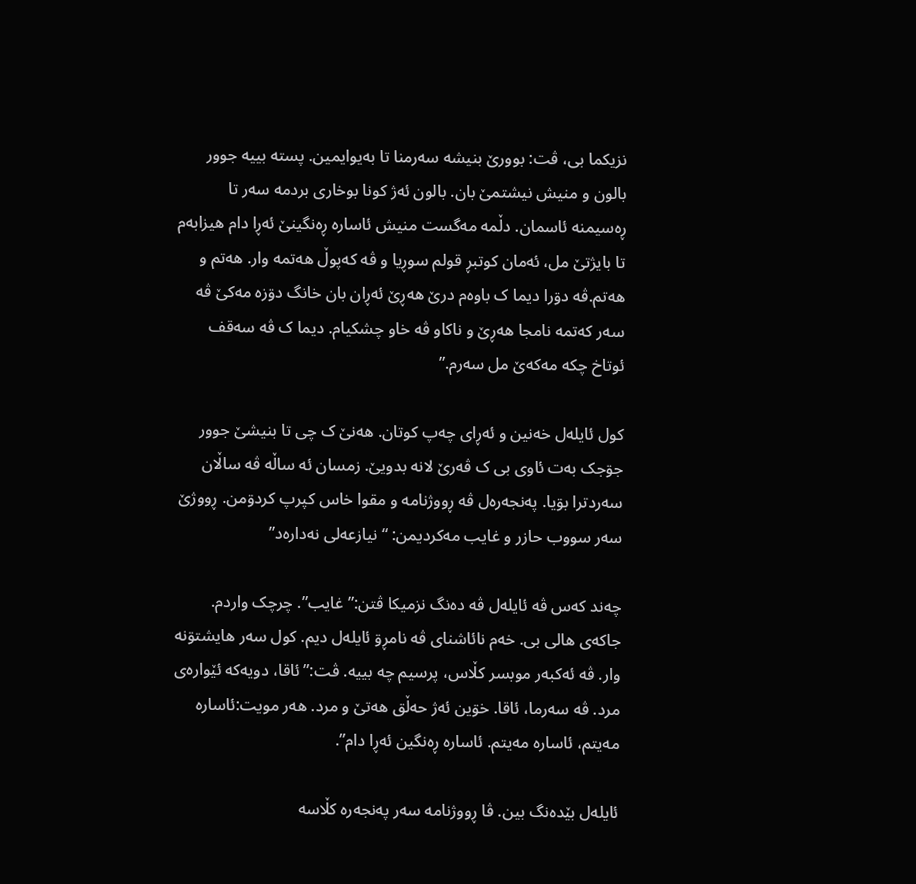نزیکما بی، ڤت: بوورێ بنیشە سەرمنا تا بەیوایمین. پستە بییە جوور بالون و منیش نیشتمێ بان. بالون ئەژ کونا بوخاری بردمە سەر تا ڕەسیمنە ئاسمان. دڵمە مەگست منیش ئاسارە ڕەنگینێ ئەڕا دام هیزابەم تا بایژتێ مل، ئەمان کوتبڕ قولم سوڕیا و ڤە کەپوڵ هەتمە وار. هەتم و هەتم.ڤە دۊرا دیما ک باوەم درێ هەڕێ ئەڕان بان خانگ دۊزە مەکێ ڤە سەر کەتمە نامجا هەڕێ و ناکاو ڤە خاو چشکیام. دیما ک ڤە سەقف ئوتاخ چکە مەکەێ مل سەرم.”

کول ئایلەل خەنین و ئەڕای چەپ کوتان. هەنێ ک چی تا بنیشێ جوور جۊجک بەت ئاوی بی ک ڤەرێ لانە بدویێ. زمسان ئە ساڵە ڤە ساڵان سەردترا بۊیا. پەنجەرەل ڤە ڕووژنامە و مقوا خاس کپرپ کردۊمن. ڕووژێ سەر سووب حازر و غایب مەکردیمن: “نیازعەلی نەدارەد”

چەند کەس ڤە ئایلەل ڤە دەنگ نزمیکا ڤتن:” غایب”. چرچک واردم. جاکەی هالی بی. خەم نائاشنای ڤە نامڕۊ ئایلەل دیم. کول سەر هایشتۊنە وار. ڤە ئەکبەر موبسر کڵاس، پرسیم چە بییە. ڤت:”ئاقا، دویەکە ئێوارەی مرد. ڤە سەرما، ئاقا. خۊین ئەژ حەڵق هەتێ و مرد. هەر مویت:ئاسارە مەیتم، ئاسارە مەیتم. ئاسارە ڕەنگین ئەڕا دام”.

ئایلەل بێدەنگ بین. ڤا ڕووژنامە سەر پەنجەرە کڵاسە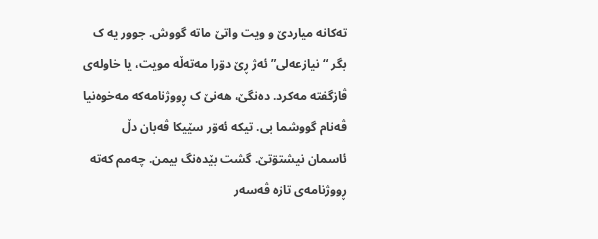تەکانە میاردێ و ویت واتێ ماتە گووش. جوور یە ک بگر “نیازعەلی” ئەژ ڕێ دۊرا مەتەڵە مویت، یا خاولەی ڤازگفتە مەکرد. دەنگێ، هەنێ ک ڕووژنامەکە مەخوەنیا ڤەنام گووشما بی. تیکە ئەۊر سێیکا ڤەبان دڵ ئاسمان نیشتۊتێ. گشت بێدەنگ بیمن. چەمم کەتە ڕووژنامەی تازە ڤەسەر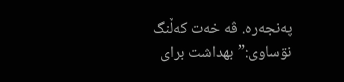پەنجەرە. ڤە خەت کەڵنگ نۊساوی:”بهداشت برای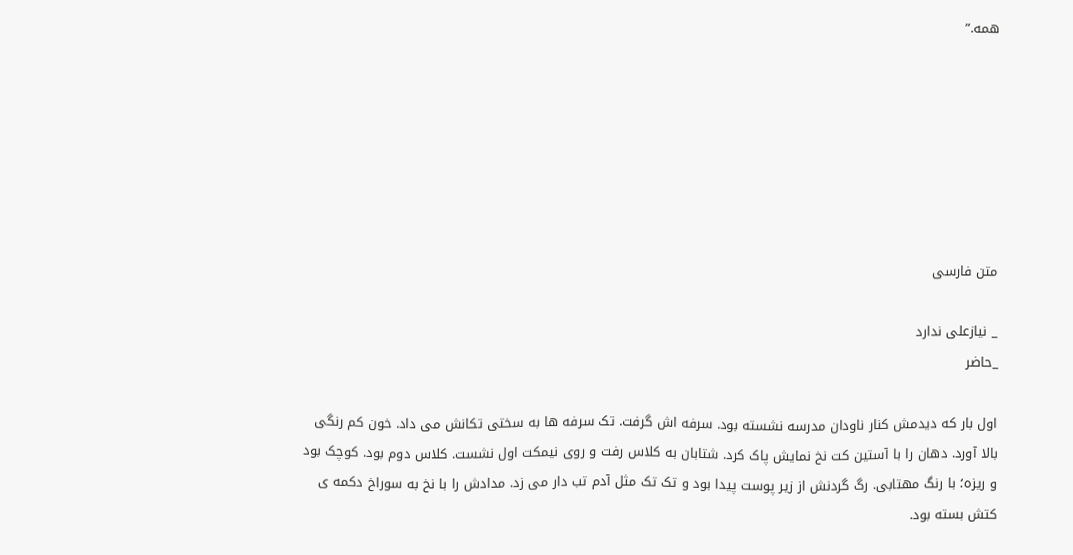همە.”







متن فارسی

_ نیازعلی ندارد
_حاضر

اول بار که دیدمش کنار ناودان مدرسه نشسته بود. سرفه اش گرفت. تک سرفه ها به سختی تکانش می داد. خون کم رنگی بالا آورد. دهان را با آستین کت نخ نمایش پاک کرد. شتابان به کلاس رفت و روی نیمکت اول نشست. کلاس دوم بود. کوچک بود و ریزه؛ با رنگ مهتابی. رگ گردنش از زیر پوست پیدا بود و تک تک مثل آدم تب دار می زد. مدادش را با نخ به سوراخ دکمه ی کتش بسته بود.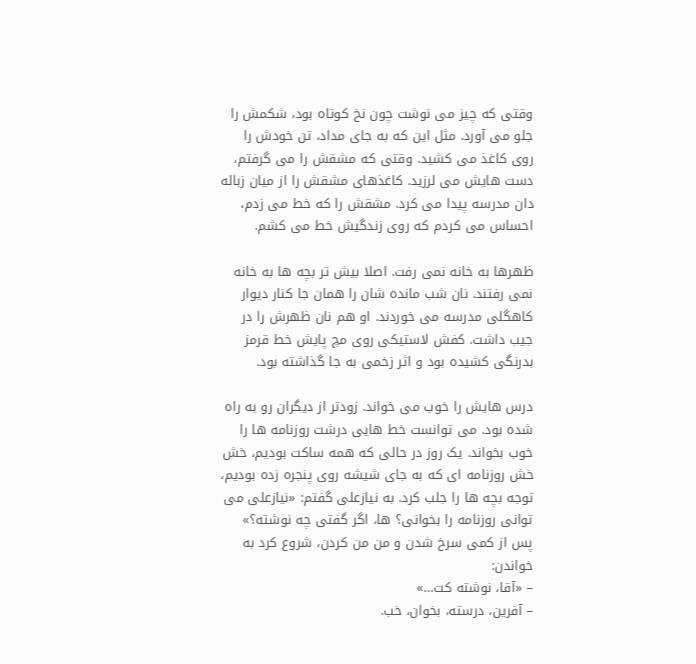وقتی که چیز می نوشت چون نخ کوتاه بود، شکمش را جلو می آورد. مثل این که به جای مداد، تن خودش را روی کاغذ می کشید. وقتی که مشقش را می گرفتم، دست هایش می لرزید. کاغذهای مشقش را از میان زباله دان مدرسه پیدا می کرد. مشقش را که خط می زدم، احساس می کردم که روی زندگیش خط می کشم.

ظهرها به خانه نمی رفت. اصلا بیش تر بچه ها به خانه نمی رفتند. نان شب مانده شان را همان جا کنار دیوار کاهگلی مدرسه می خوردند. او هم نان ظهرش را در جیب داشت. کفش لاستیکی روی مچ پایش خط قرمز بدرنگی کشیده بود و اثر زخمی به جا گذاشته بود.

درس هایش را خوب می خواند. زودتر از دیگران رو به راه شده بود. می توانست خط هایی درشت روزنامه ها را خوب بخواند. یک روز در حالی که همه ساکت بودیم، خش خش روزنامه ای که به جای شیشه روی پنجره زده بودیم، توجه بچه ها را جلب کرد. به نیازعلی گفتم: «نیازعلی می توانی روزنامه را بخوانی؟ ها، اگر گفتی چه نوشته؟» پس از کمی سرخ شدن و من من کردن، شروع کرد به خواندن:
– «آقا، نوشته کت…»
– آفرین، درسته، بخوان، خب.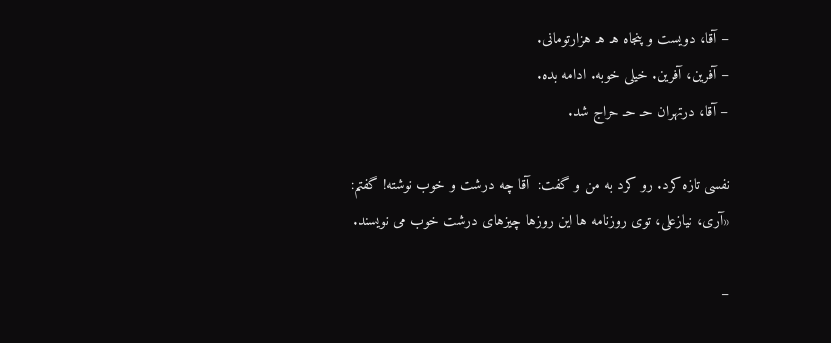– آقا، دویست و پنجاه هـ هـ هزارتومانی.
– آفرین، آفرین. خیلی خوبه. ادامه بده.
– آقا، درتهران حـ حـ حراج شد.

نفسی تازه کرد. رو کرد به من و گفت:  آقا چه درشت و خوب نوشته! گفتم: «آری، نیازعلی، توی روزنامه ها این روزها چیزهای درشت خوب می نویسند.

–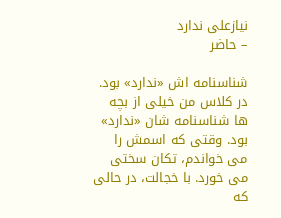نیازعلی ندارد
– حاضر

شناسنامه اش «ندارد» بود. در کلاس من خیلی از بچه ها شناسنامه شان «ندارد» بود. وقتی که اسمش را می خواندم، تکان سختی می خورد. با خجالت، در حالی که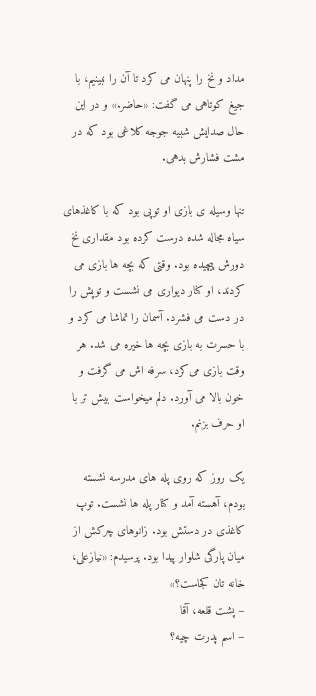مداد و نخ را پنهان می کرد تا آن را نبینیم، با جیغ کوتاهی می گفت: «حاضر.» و در این حال صدایش شبیه جوجه کلاغی بود که در مشت فشارش بدهی.

تنها وسیله ی بازی او توپی بود که با کاغذهای سیاه مجاله شده درست کرده بود مقداری نخ دورش پیچیده بود. وقتی که بچه ها بازی می کردند، او کنار دیواری می نشست و توپش را در دست می فشرد. آسمان را تماشا می کرد و با حسرت به بازی بچه ها خیره می شد. هر وقت بازی می‌کرد، سرفه اش می گرفت و خون بالا می آورد. دلم میخواست بیش تر با او حرف بزنم.

یک روز که روی پله های مدرسه نشسته بودم، آهسته آمد و کنار پله ها نشست. توپ کاغذی در دستش بود. زانوهای چرکش از میان پارگی شلوار پیدا بود. پرسیدم: «نیازعلی، خانه تان کجاست؟»
– پشت قلعه، آقا
– اسم پدرت چیه؟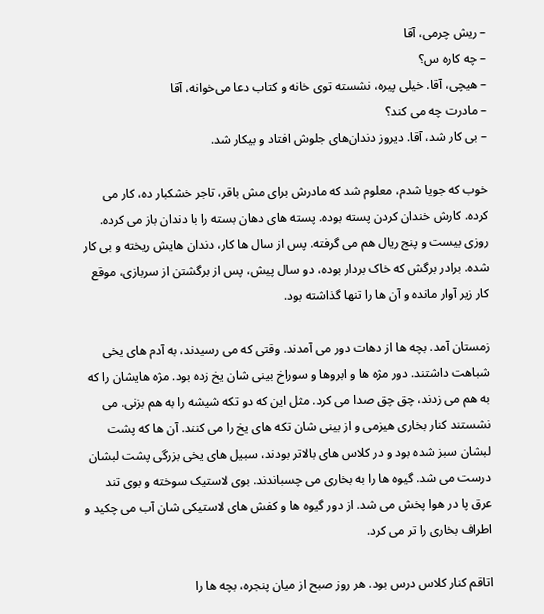– ریش چرمی، آقا
– چه کاره س؟
– هیچی، آقا. خیلی پیره، نشسته توی خانه و کتاب دعا می‌خوانه، آقا
– مادرت چه می کند؟
– بی کار شد، آقا. دیروز دندان‌های جلوش افتاد و بیکار شد.

خوب که جویا شدم، معلوم شد که مادرش برای مش باقر، تاجر خشکبار ده، کار می کرده. کارش خندان کردن پسته بوده. پسته های دهان بسته را با دندان باز می کرده. روزی بیست و پنج ریال هم می گرفته. پس از سال ها کار، دندان هایش ریخته و بی کار شده. برادر برگش که خاک بردار بوده، دو سال پیش، پس از برگشتن از سربازی، موقع کار زیر آوار مانده و آن ها را تنها گذاشته بود.

زمستان آمد. بچه ها از دهات دور می آمدند. وقتی که می رسیدند، به آدم های یخی شباهت داشتند. دور مژه ها و ابروها و سوراخ بینی شان یخ زده بود. مژه هایشان را که به هم می زدند، چق چق صدا می کرد. مثل این که دو تکه شیشه را به هم بزنی. می نشستند کنار بخاری هیزمی و از بینی شان تکه های یخ را می کنند. آن ها که پشت لبشان سبز شده بود و در کلاس های بالاتر بودند، سبیل های یخی بزرگی پشت لبشان درست می شد. گیوه ها را به بخاری می چسباندند. بوی لاستیک سوخته و بوی تند عرق پا در هوا پخش می شد. از دور گیوه ها و کفش های لاستیکی شان آب می چکید و اطراف بخاری را تر می کرد.

اتاقم کنار کلاس درس بود. هر روز صبح از میان پنجره، بچه ها را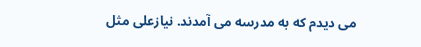می دیدم که به مدرسه می آمدند. نیازعلی مثل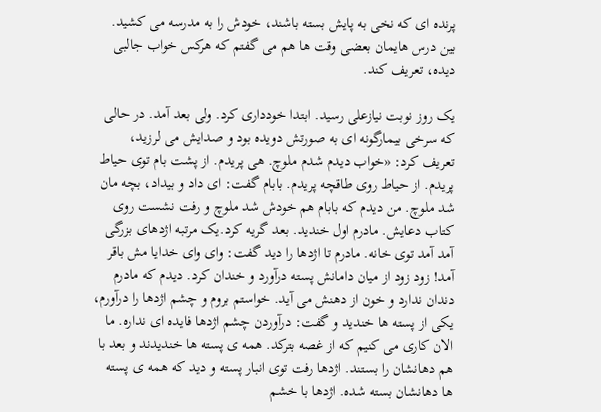پرنده ای که نخی به پایش بسته باشند، خودش را به مدرسه می کشید. بین درس هایمان بعضی وقت ها هم می گفتم که هرکس خواب جالبی دیده، تعریف کند.

یک روز نوبت نیازعلی رسید. ابتدا خودداری کرد. ولی بعد آمد. در حالی که سرخی بیمارگونه ای به صورتش دویده بود و صدایش می لرزید، تعریف کرد: «خواب دیدم شدم ملوچ. هی پریدم. از پشت بام توی حیاط پریدم. از حیاط روی طاقچه پریدم. بابام گفت: ای داد و بیداد، بچه مان شد ملوچ. من دیدم که بابام هم خودش شد ملوچ و رفت نشست روی کتاب دعایش. مادرم اول خندید. بعد گریه کرد.یک مرتبه اژدهای بزرگی آمد آمد توی خانه. مادرم تا اژدها را دید گفت: وای وای خدایا مش باقر آمد! زود زود از میان دامانش پسته درآورد و خندان کرد. دیدم که مادرم دندان ندارد و خون از دهنش می آید. خواستم بروم و چشم اژدها را درآورم، یکی از پسته ها خندید و گفت: درآوردن چشم اژدها فایده ای نداره. ما الان کاری می کنیم که از غصه بترکد. همه ی پسته ها خندیدند و بعد با هم دهانشان را بستند. اژدها رفت توی انبار پسته و دید که همه ی پسته ها دهانشان بسته شده. اژدها با خشم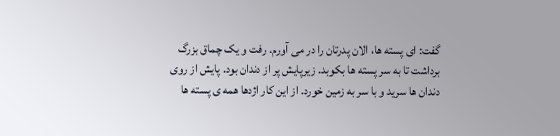گفت: ای پسته ها، الان پدرتان را در می آورم. رفت و یک چماق بزرگ برداشت تا به سر پسته ها بکوبد. زیرپایش پر از دندان بود. پایش از روی دندان ها سرید و با سر به زمین خورد. از این کار اژدها همه ی پسته ها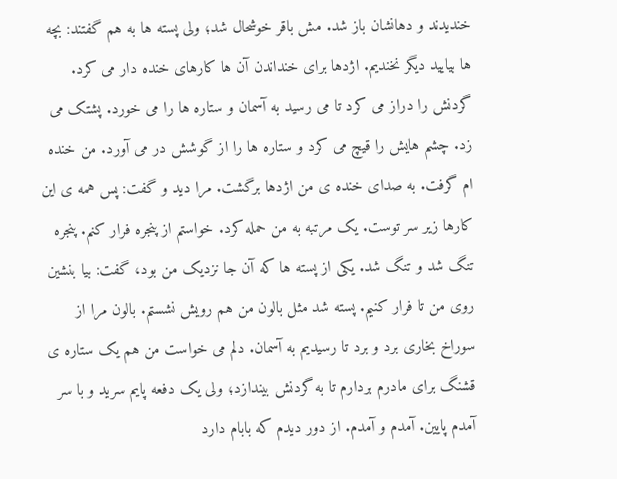خندیدند و دهانشان باز شد. مش باقر خوشحال شد؛ ولی پسته ها به هم گفتند: بچه ها بیایید دیگر نخندیم. اژدها برای خنداندن آن ها کارهای خنده دار می کرد. گردنش را دراز می کرد تا می رسید به آسمان و ستاره ها را می خورد. پشتک می زد. چشم هایش را قیچ می کرد و ستاره ها را از گوشش در می آورد. من خنده ام گرفت. به صدای خنده ی من اژدها برگشت. مرا دید و گفت: پس همه ی این کارها زیر سر توست. یک مرتبه به من حمله کرد. خواستم از پنجره فرار کنم. پنجره تنگ شد و تنگ شد. یکی از پسته ها که آن جا نزدیک من بود، گفت: بیا بنشین روی من تا فرار کنیم. پسته شد مثل بالون من هم رویش نشستم. بالون مرا از سوراخ بخاری برد و برد تا رسیدیم به آسمان. دلم می خواست من هم یک ستاره ی قشنگ برای مادرم بردارم تا به گردنش بیندازد؛ ولی یک دفعه پایم سرید و با سر آمدم پایین. آمدم و آمدم. از دور دیدم که بابام دارد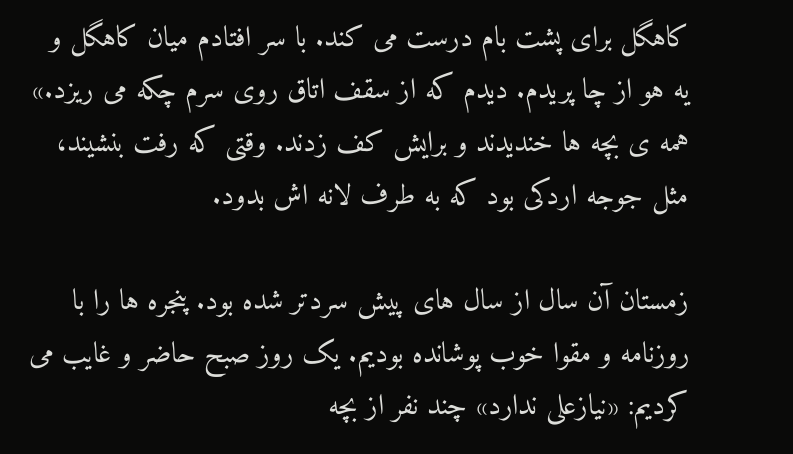کاهگل برای پشت بام درست می کند. با سر افتادم میان کاهگل و یه هو از چا پریدم. دیدم که از سقف اتاق روی سرم چکه می ریزد.» همه ی بچه ها خندیدند و برایش کف زدند. وقتی که رفت بنشیند، مثل جوجه اردکی بود که به طرف لانه اش بدود.

زمستان آن سال از سال های پیش سردتر شده بود. پنجره ها را با روزنامه و مقوا خوب پوشانده بودیم. یک روز صبح حاضر و غایب می کردیم: «نیازعلی ندارد» چند نفر از بچه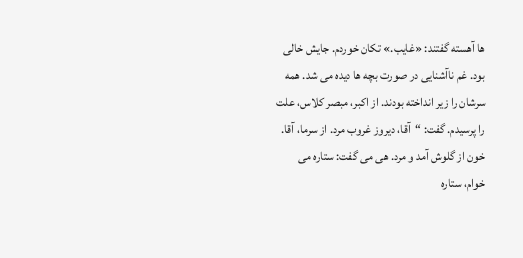ها آهسته گفتند: «غایب.» تکان خوردم. جایش خالی بود. غم ناآشنایی در صورت بچه ها دیده می شد. همه سرشان را زیر انداخته بودند. از اکبر، مبصر کلاس، علت را پرسیدم. گفت: “آقا، دیروز غروب مرد. از سرما، آقا. خون از گلوش آمد و مرد. هی می گفت: ستاره می خوام، ستاره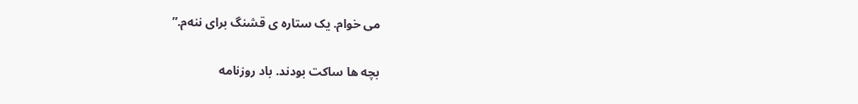می خوام. یک ستاره ی قشنگ برای ننه‌م.”

بچه ها ساکت بودند. باد روزنامه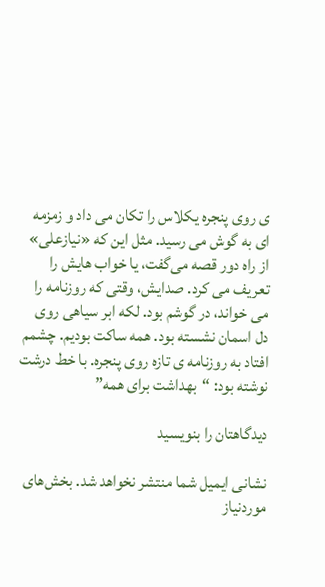ی روی پنجره یکلاس را تکان می داد و زمزمه ای به گوش می رسید. مثل این که «نیازعلی» از راه دور قصه می‌گفت، یا خواب هایش را تعریف می کرد. صدایش، وقتی که روزنامه را می خواند، در گوشم بود. لکه ابر سیاهی روی دل اسمان نشسته بود. همه ساکت بودیم. چشمم افتاد به روزنامه ی تازه روی پنجره. با خط درشت نوشته بود: “بهداشت برای همه”

دیدگاهتان را بنویسید

نشانی ایمیل شما منتشر نخواهد شد. بخش‌های موردنیاز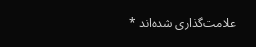علامت‌گذاری شده‌اند *